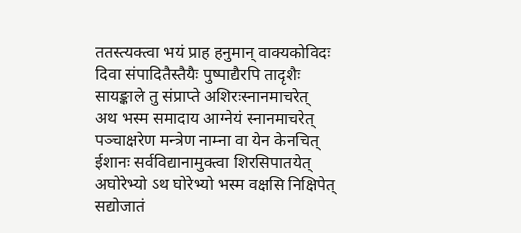ततस्त्यक्त्वा भयं प्राह हनुमान् वाक्यकोविदः
दिवा संपादितैस्तैयैः पुष्पाद्यैरपि तादृशैः
सायङ्काले तु संप्राप्ते अशिरःस्नानमाचरेत्
अथ भस्म समादाय आग्नेयं स्नानमाचरेत्
पञ्चाक्षरेण मन्त्रेण नाम्ना वा येन केनचित्
ईशानः सर्वविद्यानामुक्त्वा शिरसिपातयेत्
अघोरेभ्यो ऽथ घोरेभ्यो भस्म वक्षसि निक्षिपेत्
सद्योजातं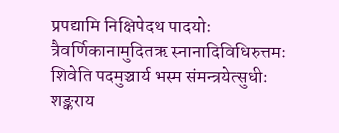प्रपद्यामि निक्षिपेदथ पादयोः
त्रैवर्णिकानामुदितऋ स्नानादिविधिरुत्तमः
शिवेति पदमुञ्चार्य भस्म संमन्त्रयेत्सुधीः
शङ्कराय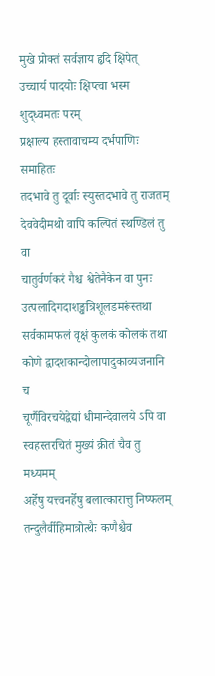मुखे प्रोक्तं सर्वज्ञाय हृदि क्षिपेत्
उच्चार्य पादयोः क्षिप्त्वा भस्म शुद्ध्वमतः परम्
प्रक्षाल्य हस्तावाचम्य दर्भपाणिः समाहितः
तदभावे तु दूर्वाः स्युस्तदभावे तु राजतम्
देववेदीमथो वापि कल्पितं स्थण्डिलं तु वा
चातुर्वर्णकरं गैश्च श्वेतेनैकेन वा पुनः
उत्पलादिगदाशङ्खत्रिशूलडमरूंस्तथा
सर्वकामफलं वृक्षं कुलकं कोलकं तथा
कोणे द्वादशकान्दोलापादुकाव्यजनानि च
चूर्णैविरचयेद्वेद्यां धीमान्देवालये ऽपि वा
स्वहस्तरचितं मुख्यं क्रीतं चैव तु मध्यमम्
अर्हेषु यत्त्वनर्हेषु बलात्कारात्तु निष्फलम्
तन्दुलैर्वीहिमात्रोत्थैः कणैश्चैव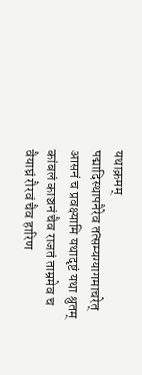यथाक्रमम्
पद्मादिस्थापनैरेव तत्सम्यग्यागमाचरेत्
आसनं च प्रवक्ष्यामि यथादृष्टं यथा श्रुतम्
कांबलं काञ्चनं चैव राजतं ताम्रमेव च
वैयाघ्रं रौरवं चैव हारिण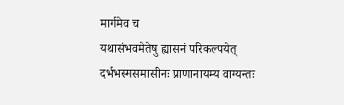मार्गमेव च
यथासंभवमेतेषु ह्यासनं परिकल्पयेत्
दर्भभस्मसमासीनः प्राणानायम्य वाग्यन्तः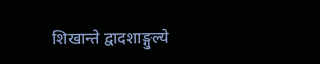शिखान्ते द्वादशाङ्गुल्ये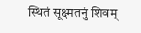स्थितं सूक्ष्मतनुं शिवम्